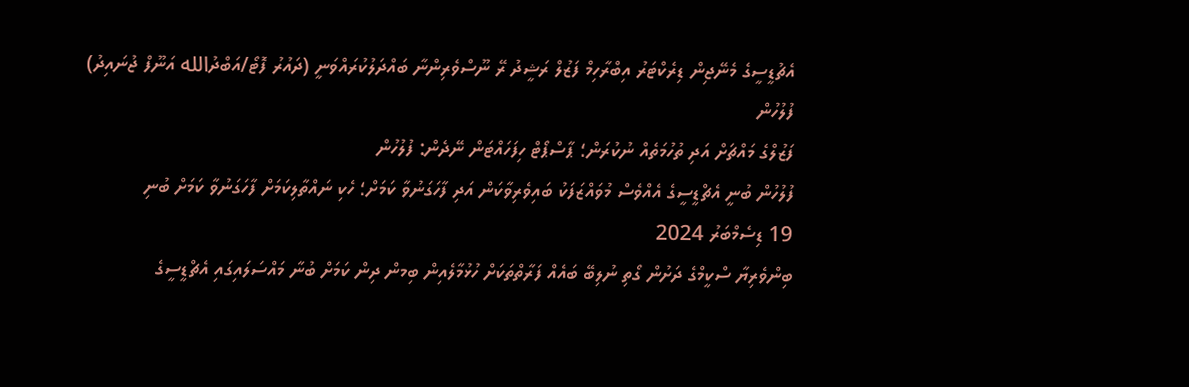އެޗުޑީސީގެ މެނޭޖިން ޑިރެކްޓަރު އިބްރާހިމް ފަޒުލް ރަޝީދު ރޭ ނޫސްވެރިންނާ ބައްދަލުކުރައްވަނީ (ދައުރު ފޮޓޯ/އަބްދުالله އަނޫފް ޖުނައިދު)
ފުލުހުން
ފަޒުލްގެ މައްޗަށް އަދި ތުހުމަތެއް ނުކުރަން؛ ޕާސްޕޯޓް ހިފަހައްޓަން ނޭދެން: ފުލުހުން
ފުލުހުން ބުނީ އެޗްޑީސީގެ އެއްވެސް މުވައްޒަފަކު ބައިވެރިވާކަން އަދި ފާހަގަނުވާ ކަމަށް؛ ހެކި ނައްތާލިކަމަށް ފާހަގަނުވާ ކަމަށް ބުނި
19 ޑިސެމްބަރު 2024
ބިންވެރިޔާ ސްކީމްގެ ދަށުން ގޯތި ނުލިބޭ ބައެއް ފަރާތްތަކަށް ހުޅުމާލެއިން ބިމން ދިން ކަމަށް ބުނާ މައްސަލައިގައި އެޗްޑީސީގެ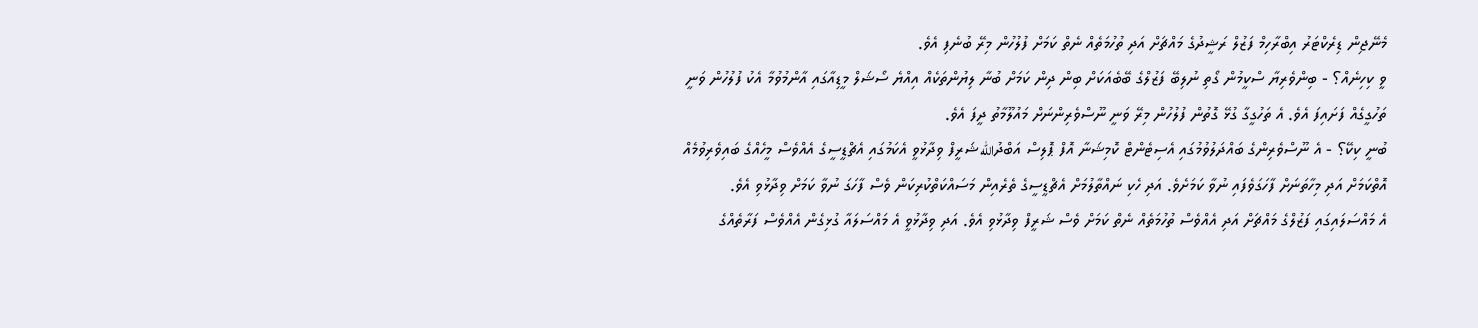މެނޭޖިން ޑިރެކްޓަރު އިބްރާހިމް ފަޒުލް ރަޝީދުގެ މައްޗަށް އަދި ތުހުމަތެއް ނެތް ކަމަށް ފުލުހުން މިރޭ ބުނެފި އެވެ.
ވީ ކިހިނެއް؟ - ބިންވެރިޔާ ސްކީމުން ގޯތި ނުލިބޭ ފަޒުލްގެ ބޭބެއަކަށް ބިން ދިން ކަމަށް ބުނާ ލިޔުންތަކެއް އިއްޔެ ސޯޝަލް މީޑިއާގައި އާންމުވުމާ އެކު ފުލުހުން ވަނީ ތަހުގީގެއް ފަށައިފަ އެވެ. އެ ތަހުގީގާ ގުޅޭ ގޮތުން ފުލުހުން މިރޭ ވަނީ ނޫސްވެރިންނަށް މައުލޫމާތު ދީފަ އެވެ.
ބުނީ ކިކޭ؟ - އެ ނޫސްވެރިންގެ ބައްދަލުވުމުގައި އެސިޓެންޓް ކޮމިޝަނާ އޮފް ޕޮލިސް އަބްދުالله ޝަރީފް ވިދާޅުވީ އެކަމުގައި އެޗްޑީސީގެ އެއްވެސް މީހެއްގެ ބައިވެރިވުމެއް އޮތްކަމަށް އަދި މިހާތަނަށް ފާހަގަވެފައި ނުވާ ކަމަށެވެ. އަދި ހެކި ނައްތާލުމަށް އެޗްޑީސީގެ ތެރެއިން މަސައްކަތްކުރިކަން ވެސް ފާހަގަ ނުވާ ކަމަށް ވިދާޅުވި އެވެ.
އެ މައްސަލައިގައި ފަޒުލްގެ މައްޗަށް އަދި އެއްވެސް ތުހުމަތެއް ނެތް ކަމަށް ވެސް ޝަރީފް ވިދާޅުވި އެވެ. އަދި ވިދާޅުވީ އެ މައްސަލައާ ގުޅިގެން އެއްވެސް ފަރާތެއްގެ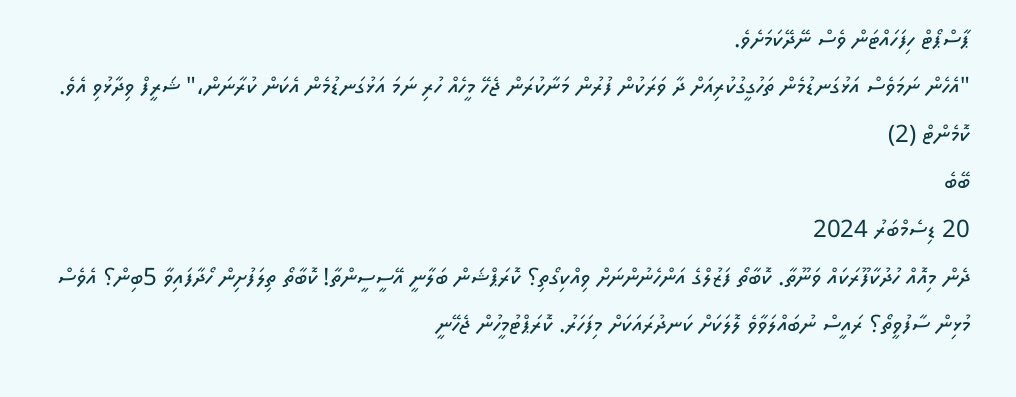ޕާސްޕޯޓް ހިފަހައްޓަން ވެސް ނޭދޭކަމަށެވެ.
"އެހެން ނަމަވެސް އަޅުގަނޑުމެން ތަހުގީގުކުރިއަށް ދާ ވަރަކުން ފުރުން މަނާކުރަން ޖެހޭ މީހެއް ހުރި ނަމަ އަޅުގަނޑުމެން އެކަން ކުރާނަން،" ޝަރީފް ވިދާޅުވި އެވެ.
ކޮމެންޓް (2)
ބޭބެ
20 ޑިސެމްބަރު 2024
ދެން މިއޮއް ހުދުކާފޫރަކައް ވަނޫތާ. ކޮބާތޯ ފަޒުލްގެ އަންހެނުންނަށް ވިއްކިގޯތި؟ ކޮރަޕްޝަން ބަލާނީ އޭސީސީންތާ! ކޮބާތޯ ތިލަފުށިން ހޯދާފައިވާ 5ބިން؟ އެވެސް މުޅިން ސާފުވީތޯ؟ ރައީސް ނުބައްލަވާވެ ލޮލަކަށް ކަނދުރައަކަށް މިފަހަރު. ކޮރަޕްޓުމީހުން ޖެހޭނީ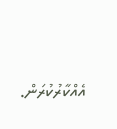އެއްކާރުކުރަން.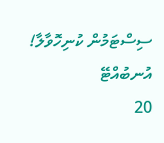ސިސްޓަމުން ކުނިހޮވާލާ!
އުނބުއްޓޭ
20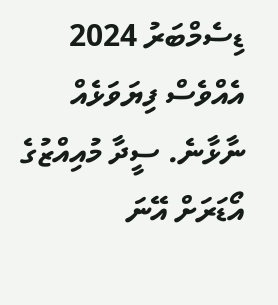ޑިސެމްބަރު 2024
އެއްވެސް ފިޔަވަޅެއް ނާޅާނެ. ސީދާ މުއިއްޒުގެ އޯޑަރަށް އޭނަ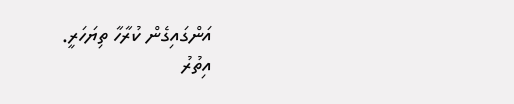އަންގައިގެން ކުރާހާ ތިޔަހަރީ.
އިތުރު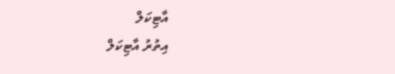އާޓިކަލް
އިތުރު އާޓިކަލް